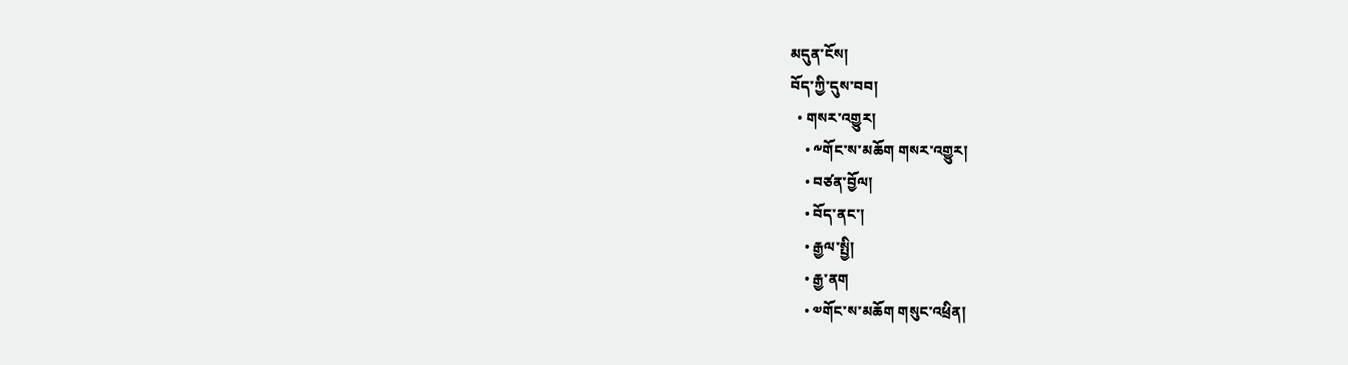མདུན་ངོས།
བོད་ཀྱི་དུས་བབ།
  • གསར་འགྱུར།
    • ༸གོང་ས་མཆོག གསར་འགྱུར།
    • བཙན་བྱོལ།
    • བོད་ནང་།
    • རྒྱལ་སྤྱི།
    • རྒྱ་ནག
    • ༧གོང་ས་མཆོག གསུང་འཕྲིན།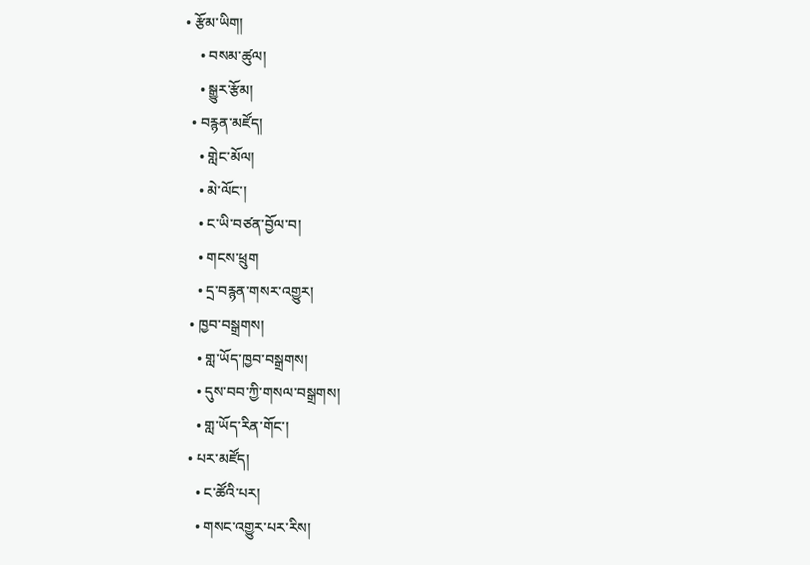• རྩོམ་ཡིག།
    • བསམ་ཚུལ།
    • སྒྱུར་རྩོམ།
  • བརྙན་མཛོད།
    • གླེང་མོལ།
    • མེ་ལོང་།
    • ང་ཡི་བཙན་བྱོལ་བ།
    • གངས་ཕྲུག
    • དྲ་བརྙན་གསར་འགྱུར།
  • ཁྱབ་བསྒྲགས།
    • གླ་ཡོད་ཁྱབ་བསྒྲགས།
    • དུས་བབ་ཀྱི་གསལ་བསྒྲགས།
    • གླ་ཡོད་རིན་གོང་།
  • པར་མཛོད།
    • ང་ཚོའི་པར།
    • གསང་འགྱུར་པར་རིས།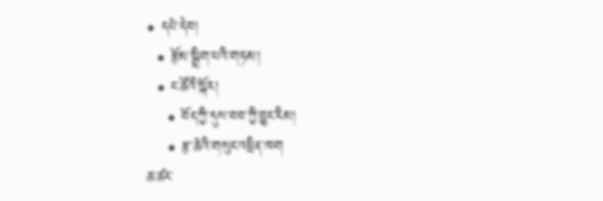• དཔེ་དེབ།
  • རྩོམ་སྒྲིག་པའི་གཏམ།
  • ང་ཚོའི་སྐོར།
    • བོད་ཀྱི་དུས་བབ་ཀྱི་བྱུང་རིམ།
    • རྩ་ཆེའི་གསུང་འཕྲིན་ཁག
ཆ་ཚང་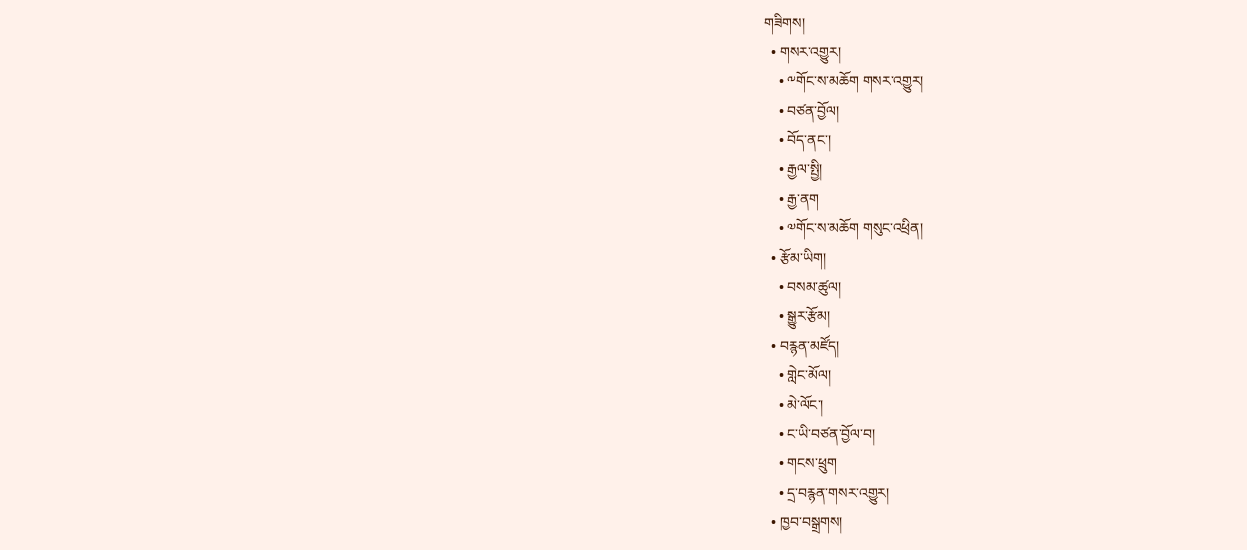གཟིགས།
  • གསར་འགྱུར།
    • ༸གོང་ས་མཆོག གསར་འགྱུར།
    • བཙན་བྱོལ།
    • བོད་ནང་།
    • རྒྱལ་སྤྱི།
    • རྒྱ་ནག
    • ༧གོང་ས་མཆོག གསུང་འཕྲིན།
  • རྩོམ་ཡིག།
    • བསམ་ཚུལ།
    • སྒྱུར་རྩོམ།
  • བརྙན་མཛོད།
    • གླེང་མོལ།
    • མེ་ལོང་།
    • ང་ཡི་བཙན་བྱོལ་བ།
    • གངས་ཕྲུག
    • དྲ་བརྙན་གསར་འགྱུར།
  • ཁྱབ་བསྒྲགས།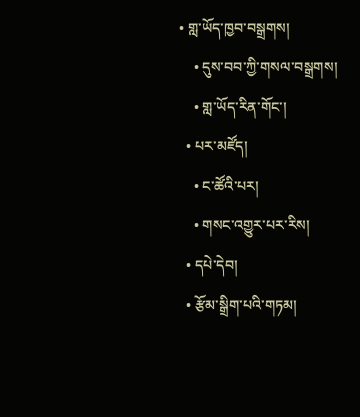• གླ་ཡོད་ཁྱབ་བསྒྲགས།
    • དུས་བབ་ཀྱི་གསལ་བསྒྲགས།
    • གླ་ཡོད་རིན་གོང་།
  • པར་མཛོད།
    • ང་ཚོའི་པར།
    • གསང་འགྱུར་པར་རིས།
  • དཔེ་དེབ།
  • རྩོམ་སྒྲིག་པའི་གཏམ།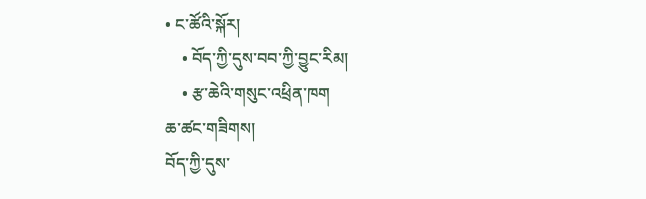• ང་ཚོའི་སྐོར།
    • བོད་ཀྱི་དུས་བབ་ཀྱི་བྱུང་རིམ།
    • རྩ་ཆེའི་གསུང་འཕྲིན་ཁག
ཆ་ཚང་གཟིགས།
བོད་ཀྱི་དུས་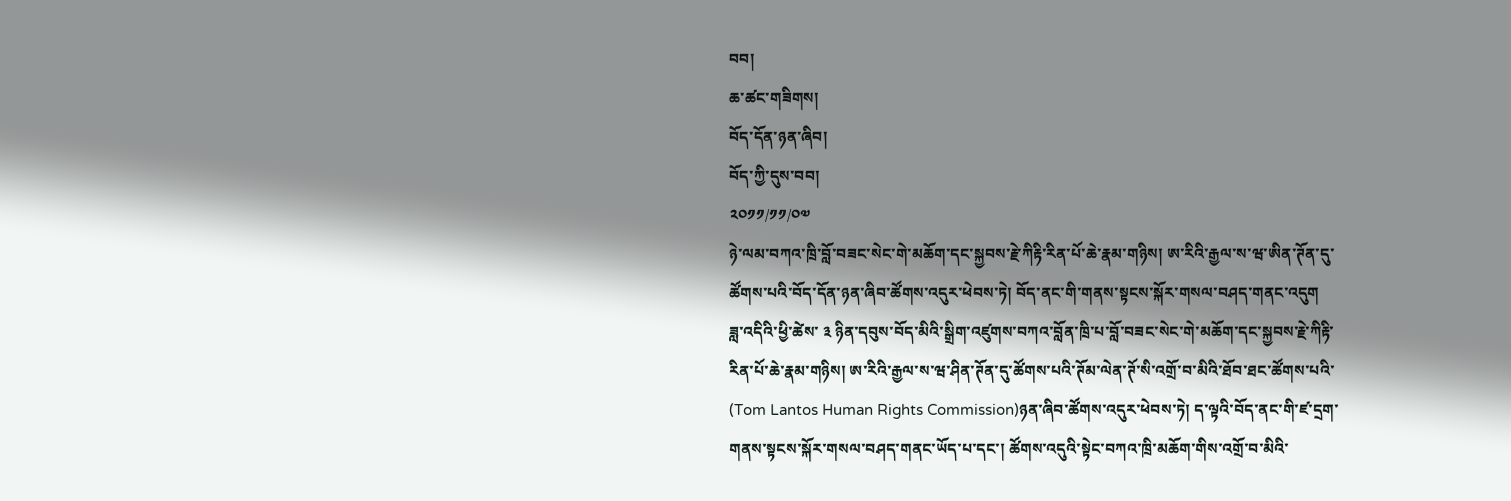བབ།
ཆ་ཚང་གཟིགས།
བོད་དོན་ཉན་ཞིབ།
བོད་ཀྱི་དུས་བབ།
༢༠༡༡/༡༡/༠༧
ཉེ་ལམ་བཀའ་ཁྲི་བློ་བཟང་སེང་གེ་མཆོག་དང་སྐྱབས་རྗེ་ཀིརྟི་རིན་པོ་ཆེ་རྣམ་གཉིས། ཨ་རིའི་རྒྱལ་ས་ཝ་ཨིན་ཊོན་དུ་ཚོགས་པའི་བོད་དོན་ཉན་ཞིབ་ཚོགས་འདུར་ཕེབས་ཏེ། བོད་ནང་གི་གནས་སྟངས་སྐོར་གསལ་བཤད་གནང་འདུག
ཟླ་འདིའི་ཕྱི་ཚེས་ ༣ ཉིན་དབུས་བོད་མིའི་སྒྲིག་འཛུགས་བཀའ་བློན་ཁྲི་པ་བློ་བཟང་སེང་གེ་མཆོག་དང་སྐྱབས་རྗེ་ཀིརྟི་རིན་པོ་ཆེ་རྣམ་གཉིས། ཨ་རིའི་རྒྱལ་ས་ཝ་ཤིན་ཊོན་དུ་ཚོགས་པའི་ཊོམ་ལེན་ཊོ་སི་འགྲོ་བ་མིའི་ཐོབ་ཐང་ཚོགས་པའི་ (Tom Lantos Human Rights Commission)ཉན་ཞིབ་ཚོགས་འདུར་ཕེབས་ཏེ། ད་ལྟའི་བོད་ནང་གི་ཛ་དྲག་གནས་སྟངས་སྐོར་གསལ་བཤད་གནང་ཡོད་པ་དང་། ཚོགས་འདུའི་སྟེང་བཀའ་ཁྲི་མཆོག་གིས་འགྲོ་བ་མིའི་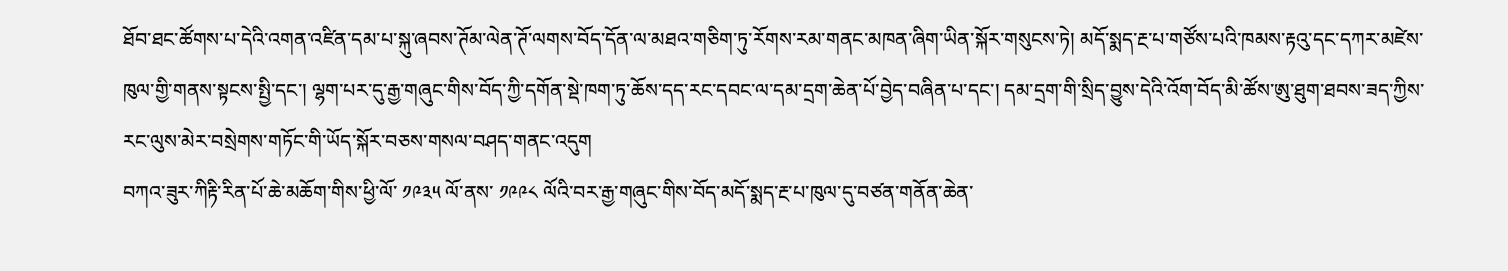ཐོབ་ཐང་ཚོགས་པ་དེའི་འགན་འཛིན་དམ་པ་སྐུ་ཞབས་ཊོམ་ལེན་ཊོ་ལགས་བོད་དོན་ལ་མཐའ་གཅིག་ཏུ་རོགས་རམ་གནང་མཁན་ཞིག་ཡིན་སྐོར་གསུངས་ཏེ། མདོ་སྨད་རྔ་པ་གཙོས་པའི་ཁམས་རྟའུ་དང་དཀར་མཛེས་ཁུལ་གྱི་གནས་སྟངས་སྤྱི་དང་། ལྷག་པར་དུ་རྒྱ་གཞུང་གིས་བོད་ཀྱི་དགོན་སྡེ་ཁག་ཏུ་ཆོས་དད་རང་དབང་ལ་དམ་དྲག་ཆེན་པོ་བྱེད་བཞིན་པ་དང་། དམ་དྲག་གི་སྲིད་བྱུས་དེའི་འོག་བོད་མི་ཚོས་ཨུ་ཐུག་ཐབས་ཟད་ཀྱིས་རང་ལུས་མེར་བསྲེགས་གཏོང་གི་ཡོད་སྐོར་བཅས་གསལ་བཤད་གནང་འདུག
བཀའ་ཟུར་ཀིརྟི་རིན་པོ་ཆེ་མཆོག་གིས་ཕྱི་ལོ་ ༡༩༣༥ ལོ་ནས་ ༡༩༩༨ ལོའི་བར་རྒྱ་གཞུང་གིས་བོད་མདོ་སྨད་རྔ་པ་ཁུལ་དུ་བཙན་གནོན་ཆེན་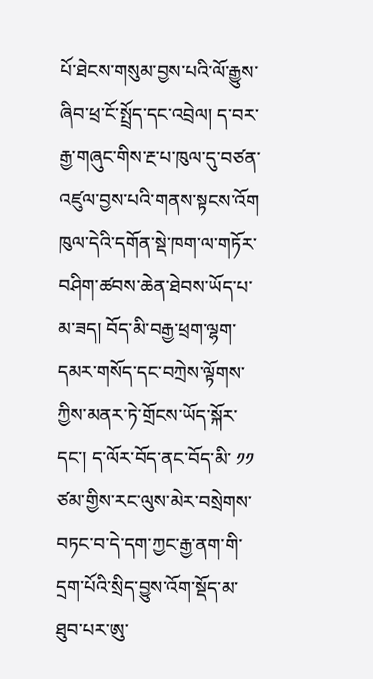པོ་ཐེངས་གསུམ་བྱས་པའི་ལོ་རྒྱུས་ཞིབ་ཕྲ་ངོ་སྤྲོད་དང་འབྲེལ། ད་བར་རྒྱ་གཞུང་གིས་རྔ་པ་ཁུལ་དུ་བཙན་འཛུལ་བྱས་པའི་གནས་སྟངས་འོག ཁུལ་དེའི་དགོན་སྡེ་ཁག་ལ་གཏོར་བཤིག་ཚབས་ཆེན་ཐེབས་ཡོད་པ་མ་ཟད། བོད་མི་བརྒྱ་ཕྲག་ལྷག་དམར་གསོད་དང་བཀྲེས་ལྟོགས་ཀྱིས་མནར་ཏེ་གྲོངས་ཡོད་སྐོར་དང་། ད་ལོར་བོད་ནང་བོད་མི་ ༡༡ ཙམ་གྱིས་རང་ལུས་མེར་བསྲེགས་བཏང་བ་དེ་དག་ཀྱང་རྒྱ་ནག་གི་དྲག་པོའི་སྲིད་བྱུས་འོག་སྡོད་མ་ཐུབ་པར་ཨུ་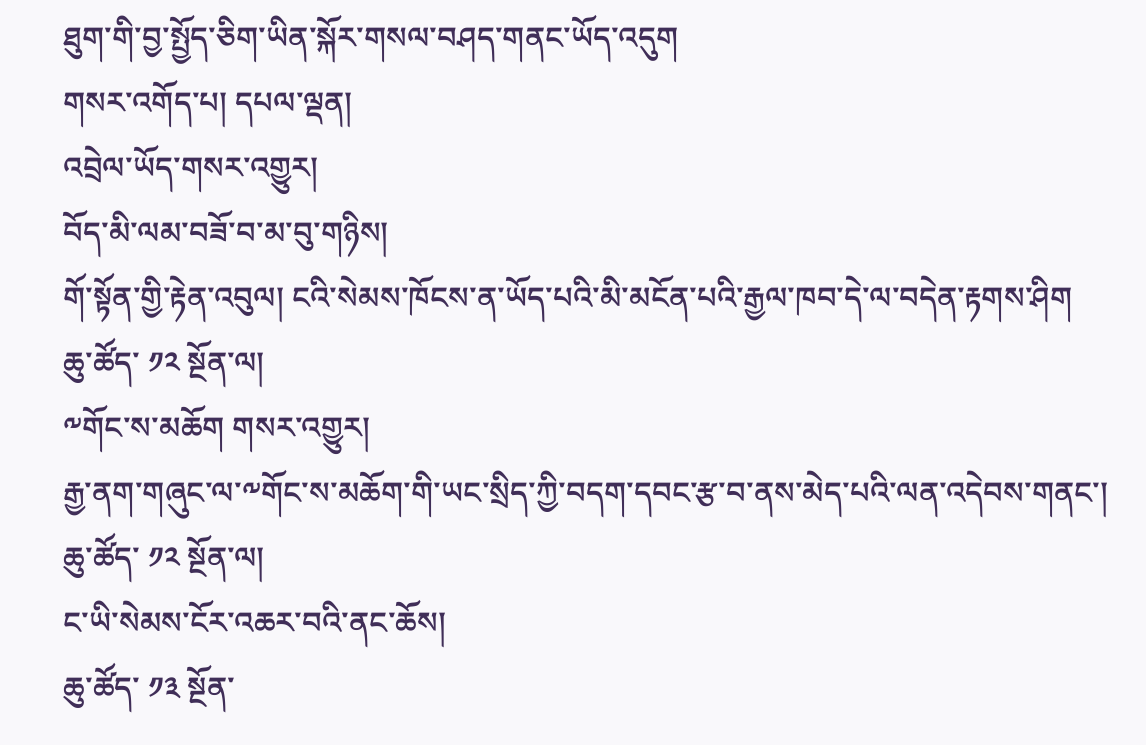ཐུག་གི་བྱ་སྤྱོད་ཅིག་ཡིན་སྐོར་གསལ་བཤད་གནང་ཡོད་འདུག
གསར་འགོད་པ། དཔལ་ལྡན།
འབྲེལ་ཡོད་གསར་འགྱུར།
བོད་མི་ལམ་བཟོ་བ་མ་བུ་གཉིས།
གོ་སྟོན་གྱི་རྟེན་འབུལ། ངའི་སེམས་ཁོངས་ན་ཡོད་པའི་མི་མངོན་པའི་རྒྱལ་ཁབ་དེ་ལ་བདེན་རྟགས་ཤིག
ཆུ་ཚོད་ ༡༢ སྔོན་ལ།
༸གོང་ས་མཆོག གསར་འགྱུར།
རྒྱ་ནག་གཞུང་ལ་༸གོང་ས་མཆོག་གི་ཡང་སྲིད་ཀྱི་བདག་དབང་རྩ་བ་ནས་མེད་པའི་ལན་འདེབས་གནང་།
ཆུ་ཚོད་ ༡༢ སྔོན་ལ།
ང་ཡི་སེམས་ངོར་འཆར་བའི་ནང་ཆོས།
ཆུ་ཚོད་ ༡༣ སྔོན་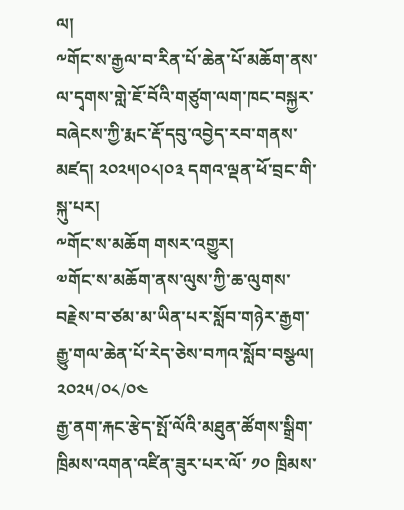ལ།
༸གོང་ས་རྒྱལ་བ་རིན་པོ་ཆེན་པོ་མཆོག་ནས་ལ་དྭགས་གླེ་ཇོ་བོའི་གཙུག་ལག་ཁང་བསྐྱར་བཞེངས་ཀྱི་རྨང་རྡོ་དབུ་འབྱེད་རབ་གནས་མཛད། ༢༠༢༥།༠༨།༠༣ དགའ་ལྡན་ཕོ་བྲང་གི་སྐུ་པར།
༸གོང་ས་མཆོག གསར་འགྱུར།
༧གོང་ས་མཆོག་ནས་ལུས་ཀྱི་ཆ་ལུགས་བརྗེས་བ་ཙམ་མ་ཡིན་པར་སློབ་གཉེར་རྒྱག་རྒྱུ་གལ་ཆེན་པོ་རེད་ཅེས་བཀའ་སློབ་བསྩལ།
༢༠༢༥/༠༨/༠༤
རྒྱ་ནག་རྐང་རྩེད་སྤོ་ལོའི་མཐུན་ཚོགས་སྒྲིག་ཁྲིམས་འགན་འཛིན་ཟུར་པར་ལོ་ ༡༠ ཁྲིམས་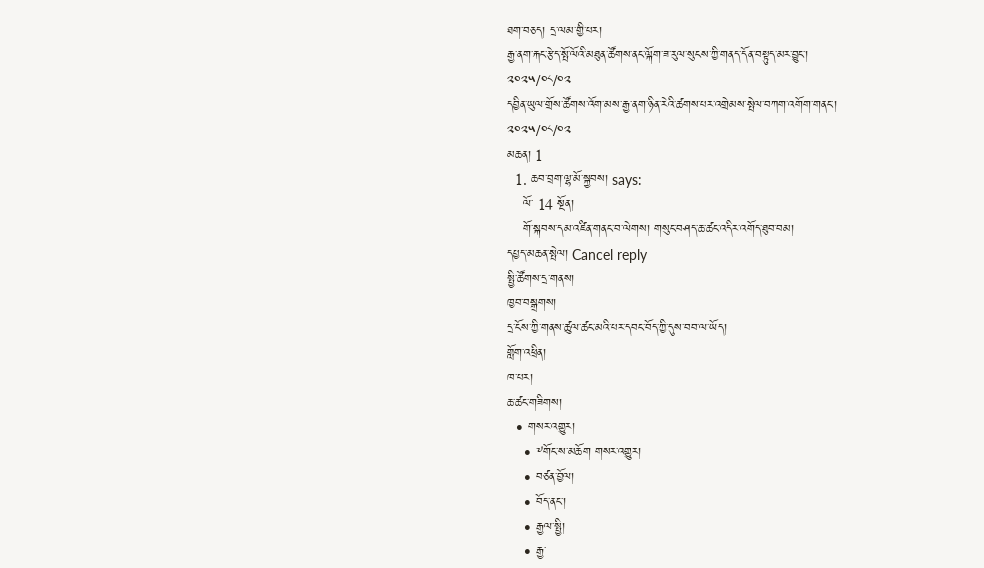ཐག་བཅད། དྲ་ལམ་གྱི་པར།
རྒྱ་ནག་རྐང་རྩེད་སྤོ་ལོའི་མཐུན་ཚོགས་ནང་ལྐོག་ཟ་རུལ་སུངས་ཀྱི་གནད་དོན་བསྟུད་མར་བྱུང་།
༢༠༢༥/༠༨/༠༢
དབྱིན་ཡུལ་གྲོས་ཚོགས་འོག་མས་རྒྱ་ནག་ཉིན་རེའི་ཚགས་པར་འགྲེམས་སྤེལ་བཀག་འགོག་གནང་།
༢༠༢༥/༠༨/༠༢
མཆན། 1
  1. ཆབ་བྲག་ལྷ་མོ་སྐྱབས། says:
    ལོ་ 14 སྔོན།
    གོ་སྐབས་དམ་འཛིན་གནང་བ་ལེགས། གསུང་བཤད་ཆ་ཚང་འདིར་འགོད་ཐུབ་བམ།
དཔྱད་མཆན་སྤེལ། Cancel reply
སྤྱི་ཚོགས་དྲ་གནས།
ཁྱབ་བསྒྲགས།
དྲ་ངོས་ཀྱི་གནས་ཚུལ་ཚང་མའི་པར་དབང་བོད་ཀྱི་དུས་བབ་ལ་ཡོད།
གློག་འཕྲིན།
ཁ་པར།
ཆ་ཚང་གཟིགས།
  • གསར་འགྱུར།
    • ༸གོང་ས་མཆོག གསར་འགྱུར།
    • བཙན་བྱོལ།
    • བོད་ནང་།
    • རྒྱལ་སྤྱི།
    • རྒྱ་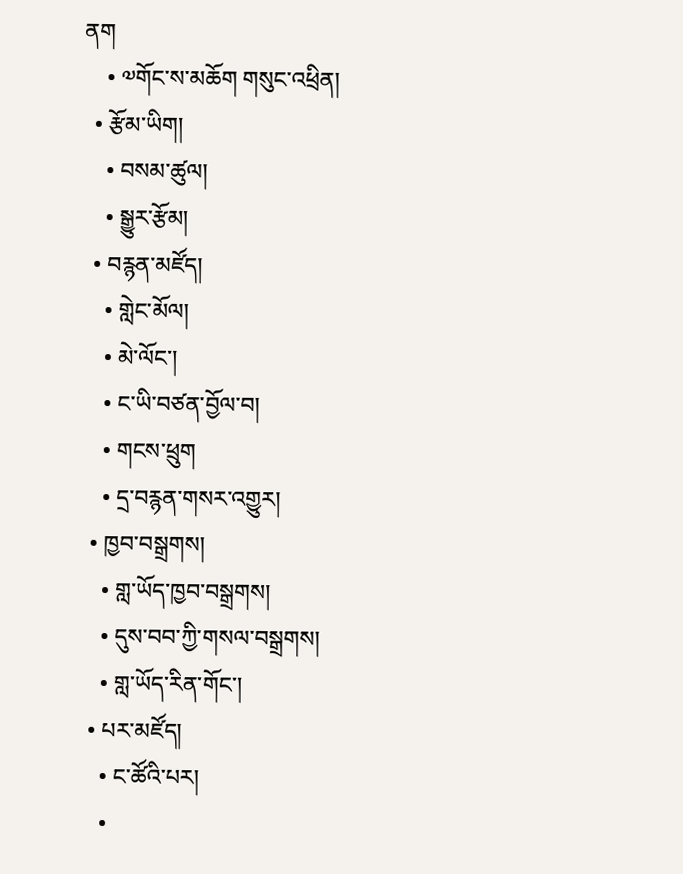ནག
    • ༧གོང་ས་མཆོག གསུང་འཕྲིན།
  • རྩོམ་ཡིག།
    • བསམ་ཚུལ།
    • སྒྱུར་རྩོམ།
  • བརྙན་མཛོད།
    • གླེང་མོལ།
    • མེ་ལོང་།
    • ང་ཡི་བཙན་བྱོལ་བ།
    • གངས་ཕྲུག
    • དྲ་བརྙན་གསར་འགྱུར།
  • ཁྱབ་བསྒྲགས།
    • གླ་ཡོད་ཁྱབ་བསྒྲགས།
    • དུས་བབ་ཀྱི་གསལ་བསྒྲགས།
    • གླ་ཡོད་རིན་གོང་།
  • པར་མཛོད།
    • ང་ཚོའི་པར།
    •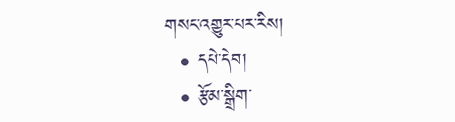གསང་འགྱུར་པར་རིས།
  • དཔེ་དེབ།
  • རྩོམ་སྒྲིག་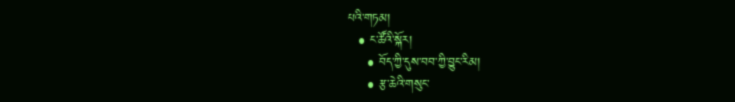པའི་གཏམ།
  • ང་ཚོའི་སྐོར།
    • བོད་ཀྱི་དུས་བབ་ཀྱི་བྱུང་རིམ།
    • རྩ་ཆེའི་གསུང་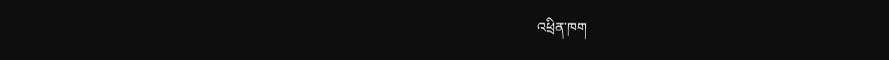འཕྲིན་ཁག